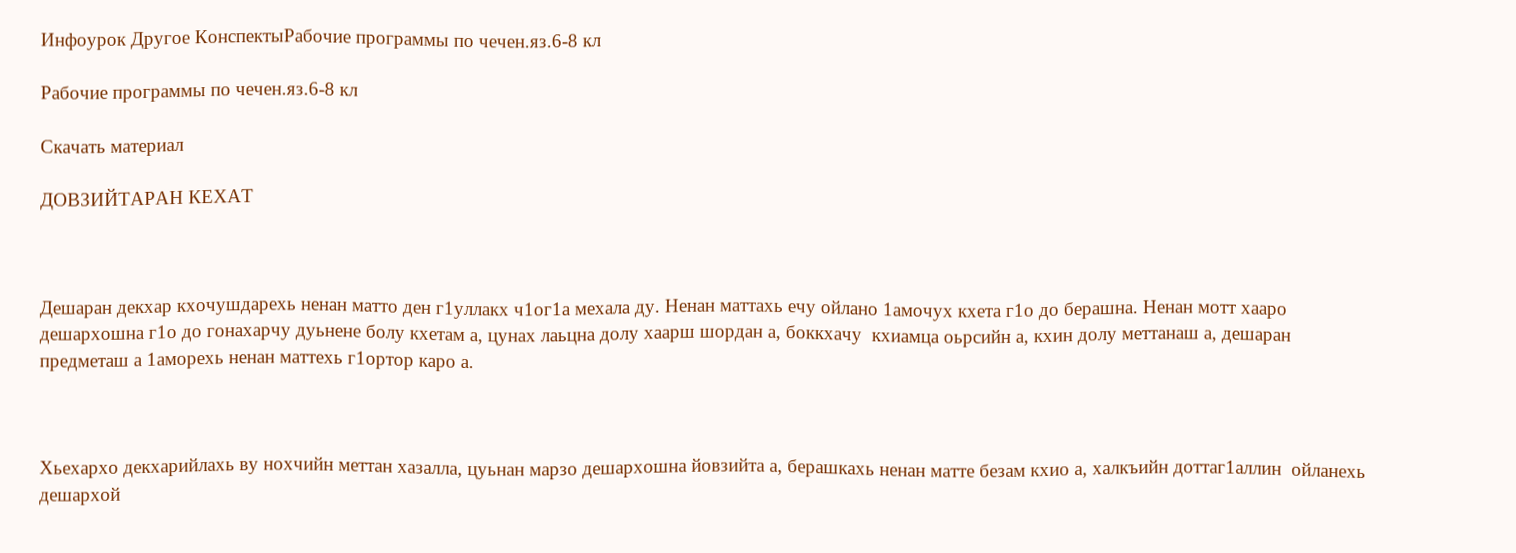Инфоурок Другое КонспектыРабочие программы по чечен.яз.6-8 кл

Рабочие программы по чечен.яз.6-8 кл

Скачать материал

ДОВЗИЙТАРАН КЕХАТ



Дешаран декхар кхочушдарехь ненан матто ден г1уллакх ч1ог1а мехала ду. Ненан маттахь ечу ойлано 1амочух кхета г1о до берашна. Ненан мотт хааро дешархошна г1о до гонахарчу дуьнене болу кхетам а, цунах лаьцна долу хаарш шордан а, боккхачу  кхиамца оьрсийн а, кхин долу меттанаш а, дешаран предметаш а 1аморехь ненан маттехь г1ортор каро а.



Хьехархо декхарийлахь ву нохчийн меттан хазалла, цуьнан марзо дешархошна йовзийта а, берашкахь ненан матте безам кхио а, халкъийн доттаг1аллин  ойланехь дешархой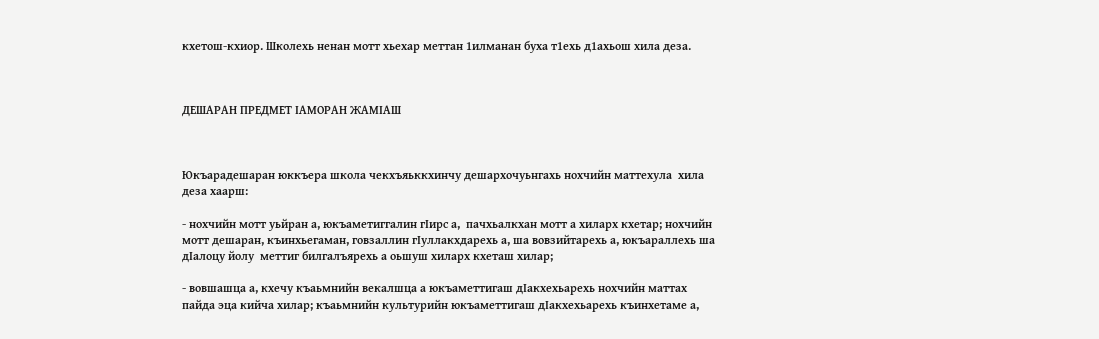кхетош-кхиор. Школехь ненан мотт хьехар меттан 1илманан буха т1ехь д1ахьош хила деза.



ДЕШАРАН ПРЕДМЕТ IАМОРАН ЖАМIАШ



Юкъарадешаран юккъера школа чекхъяьккхинчу дешархочуьнгахь нохчийн маттехула  хила деза хаарш:

- нохчийн мотт уьйран а, юкъаметиггалин гIирс а,  пачхьалкхан мотт а хиларх кхетар; нохчийн мотт дешаран, къинхьегаман, говзаллин гIуллакхдарехь а, ша вовзийтарехь а, юкъараллехь ша дIалоцу йолу  меттиг билгалъярехь а оьшуш хиларх кхеташ хилар;

- вовшашца а, кхечу къаьмнийн векалшца а юкъаметтигаш дIакхехьарехь нохчийн маттах пайда эца кийча хилар; къаьмнийн культурийн юкъаметтигаш дIакхехьарехь къинхетаме а,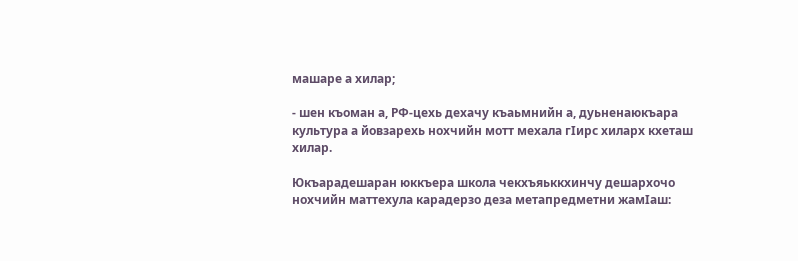машаре а хилар;

- шен къоман а, РФ-цехь дехачу къаьмнийн а, дуьненаюкъара  культура а йовзарехь нохчийн мотт мехала гIирс хиларх кхеташ хилар.

Юкъарадешаран юккъера школа чекхъяьккхинчу дешархочо нохчийн маттехула карадерзо деза метапредметни жамIаш: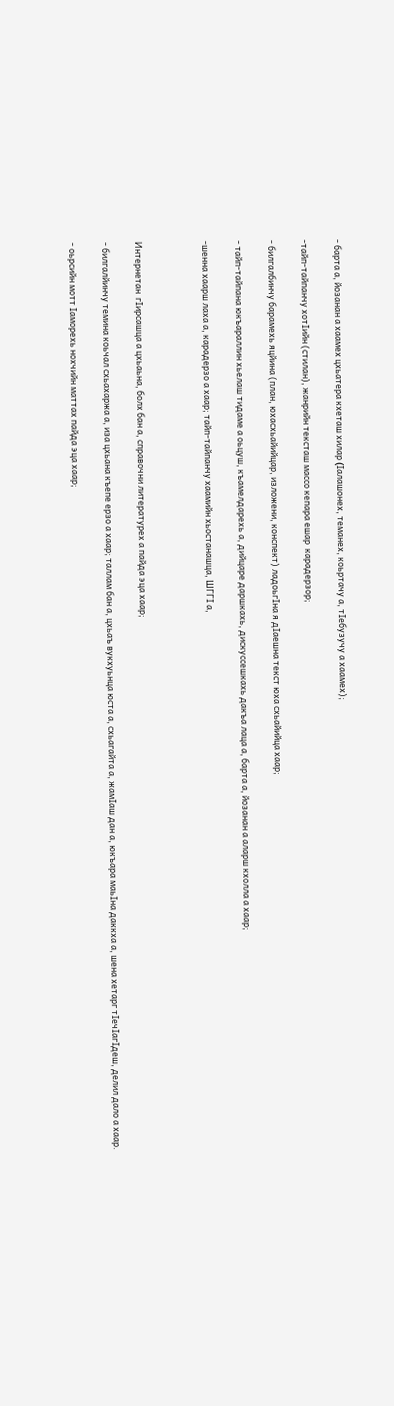- барта а, йозанан а хаамех цхьатера кхеташ хилар (Iалашонех, теманех, коьртачу а, тIебузучу а хаамех);

-тайп-тайпанчу хотIийн (стилан), жанрийн тексташ массо кепара ешар  карадерзор;

- билгалбинчу барамехь яцйина (план, юхасхьайийцар, изложени, конспект) ладоьгIна я дIаешна текст юха схьайийца хаар;

- тайп-тайпана юкъараллин хьелаш тидаме а оьцуш, къамелдарехь а, дийцаре даршкахь, дискуссешкахь дакъа лаца а, барта а, йозанан а аларш кхолла а хаар;

-шенна хаарш лаха а, карадерзо а хаар; тайп-тайпанчу хаамийн хьостанашца, ШГГI а,



Интернетан  гIирсашца а цхьаьна, болх бан а, справочни литературех а пайда эца хаар;

- билгалйинчу темина коьчал схьахаржа а, иза цхьана къепе ерзо а хаар; таллам бан а, цхьаъ вукхуьнца юста а, схьагайта а, жамIаш дан а, юкъара маьIна даккха а, шена хетарг тIечIагIдеш, делил дало а хаар.

- оьрсийн мотт Iаморехь нохчийн маттах пайда эца хаар;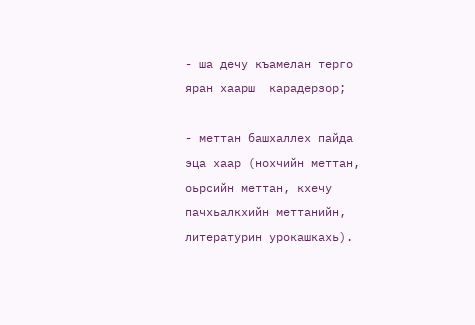- ша дечу къамелан терго яран хаарш  карадерзор;

- меттан башхаллех пайда эца хаар (нохчийн меттан, оьрсийн меттан, кхечу пачхьалкхийн меттанийн, литературин урокашкахь).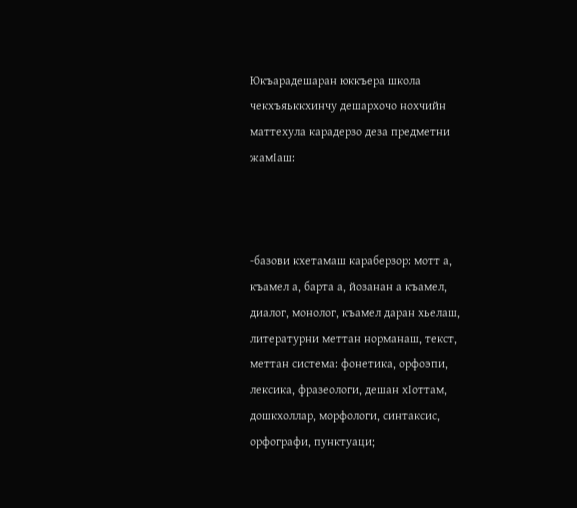Юкъарадешаран юккъера школа чекхъяьккхинчу дешархочо нохчийн маттехула карадерзо деза предметни жамIаш:



-базови кхетамаш караберзор: мотт а, къамел а, барта а, йозанан а къамел, диалог, монолог, къамел даран хьелаш, литературни меттан норманаш, текст, меттан система: фонетика, орфоэпи, лексика, фразеологи, дешан хIоттам, дошкхоллар, морфологи, синтаксис, орфографи, пунктуаци;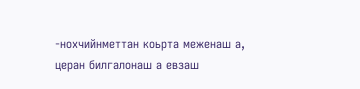-нохчийнметтан коьрта меженаш а, церан билгалонаш а евзаш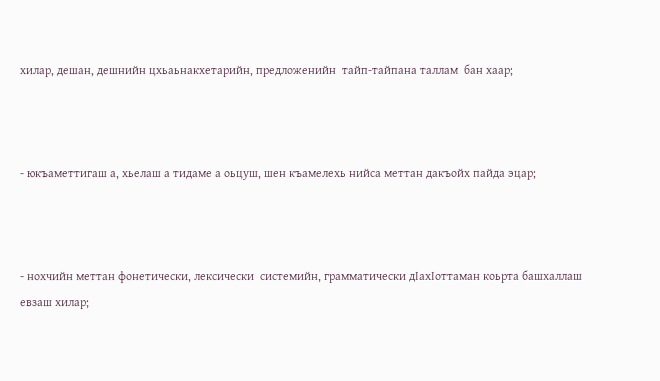хилар, дешан, дешнийн цхьаьнакхетарийн, предложенийн  тайп-тайпана таллам  бан хаар;



- юкъаметтигаш а, хьелаш а тидаме а оьцуш, шен къамелехь нийса меттан дакъойх пайда эцар;



- нохчийн меттан фонетически, лексически  системийн, грамматически дIахIоттаман коьрта башхаллаш евзаш хилар;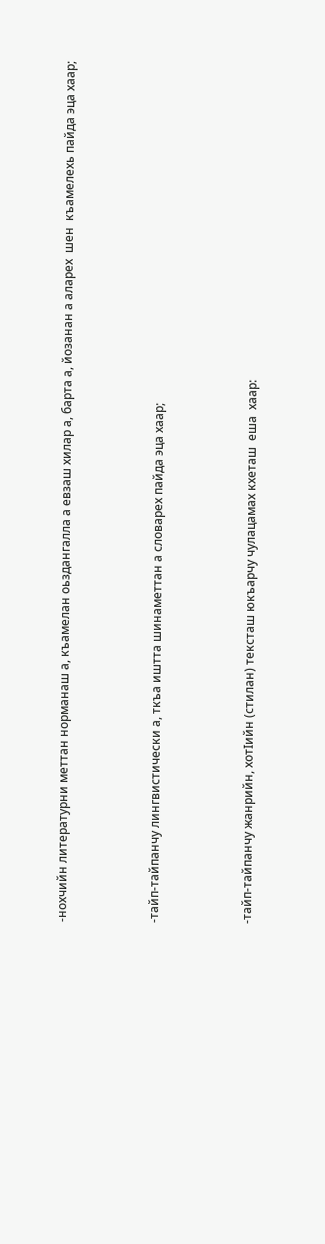-нохчийн литературни меттан норманаш а, къамелан оьздангалла а евзаш хилар а, барта а, йозанан а аларех  шен  къамелехь пайда эца хаар;



-тайп-тайпанчу лингвистически а, ткъа иштта шинаметтан а словарех пайда эца хаар;



-тайп-тайпанчу жанрийн, хотIийн (стилан) тексташ юкъарчу чулацамах кхеташ  еша  хаар: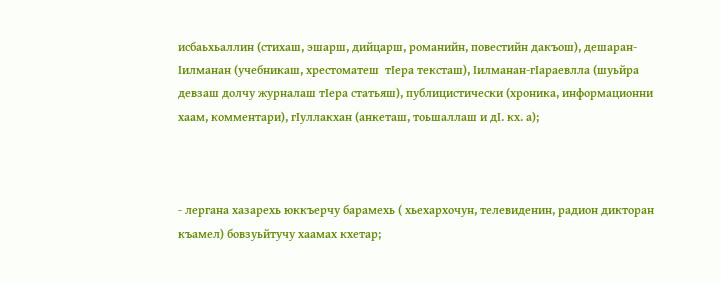исбаьхьаллин (стихаш, эшарш, дийцарш, романийн, повестийн дакъош), дешаран-Iилманан (учебникаш, хрестоматеш  тIера тексташ), Iилманан-гIараевлла (шуьйра девзаш долчу журналаш тIера статьяш), публицистически (хроника, информационни хаам, комментари), гIуллакхан (анкеташ, тоьшаллаш и дI. кх. а);



- лергана хазарехь юккъерчу барамехь ( хьехархочун, телевиденин, радион дикторан къамел) бовзуьйтучу хаамах кхетар;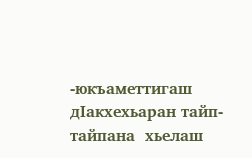-юкъаметтигаш дIакхехьаран тайп-тайпана  хьелаш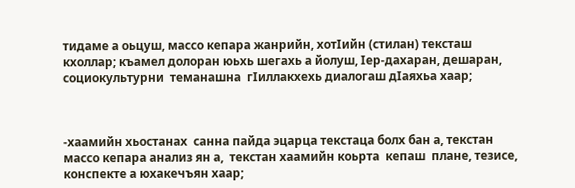тидаме а оьцуш, массо кепара жанрийн, хотIийн (стилан) тексташ кхоллар; къамел долоран юьхь шегахь а йолуш, Iер-дахаран, дешаран, социокультурни  теманашна  гIиллакхехь диалогаш дIаяхьа хаар;



-хаамийн хьостанах  санна пайда эцарца текстаца болх бан а, текстан массо кепара анализ ян а,  текстан хаамийн коьрта  кепаш  плане, тезисе, конспекте а юхакечъян хаар;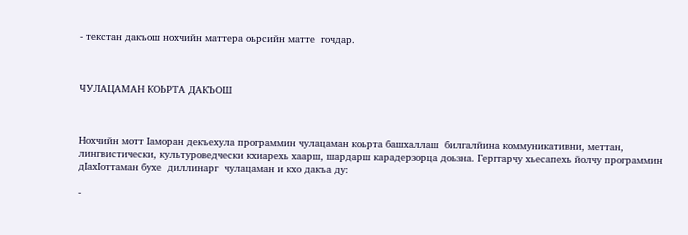- текстан дакъош нохчийн маттера оьрсийн матте  гочдар.



ЧУЛАЦАМАН КОЬРТА ДАКЪОШ



Нохчийн мотт Iаморан декъехула программин чулацаман коьрта башхаллаш  билгалйина коммуникативни, меттан, лингвистически, культуроведчески кхиарехь хаарш, шардарш карадерзорца доьзна. Герггарчу хьесапехь йолчу программин дIахIоттаман бухе  диллинарг  чулацаман и кхо дакъа ду:

-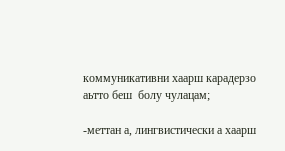коммуникативни хаарш карадерзо аьтто беш  болу чулацам;

-меттан а, лингвистически а хаарш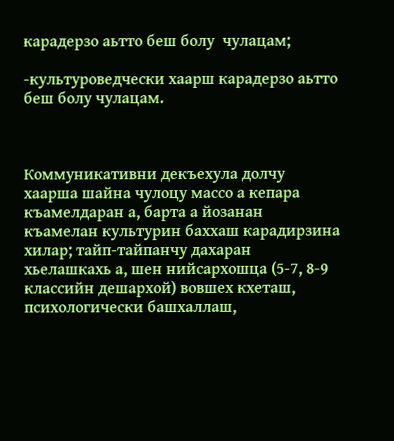карадерзо аьтто беш болу  чулацам;

-культуроведчески хаарш карадерзо аьтто беш болу чулацам.



Коммуникативни декъехула долчу хаарша шайна чулоцу массо а кепара къамелдаран а, барта а йозанан къамелан культурин баххаш карадирзина хилар; тайп-тайпанчу дахаран хьелашкахь а, шен нийсархошца (5-7, 8-9 классийн дешархой) вовшех кхеташ, психологически башхаллаш,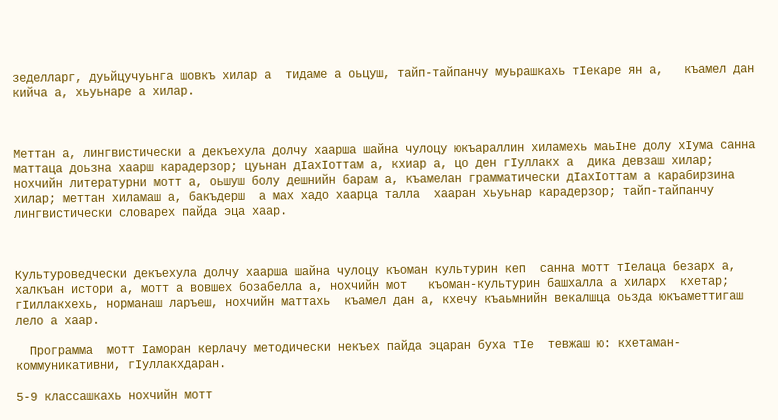зеделларг, дуьйцучуьнга шовкъ хилар а  тидаме а оьцуш, тайп-тайпанчу муьрашкахь тIекаре ян а,   къамел дан кийча а, хьуьнаре а хилар.



Меттан а, лингвистически а декъехула долчу хаарша шайна чулоцу юкъараллин хиламехь маьIне долу хIума санна маттаца доьзна хаарш карадерзор; цуьнан дIахIоттам а, кхиар а, цо ден гIуллакх а  дика девзаш хилар; нохчийн литературни мотт а, оьшуш болу дешнийн барам а, къамелан грамматически дIахIоттам а карабирзина хилар; меттан хиламаш а, бакъдерш  а мах хадо хаарца талла  хааран хьуьнар карадерзор; тайп-тайпанчу лингвистически словарех пайда эца хаар.



Культуроведчески декъехула долчу хаарша шайна чулоцу къоман культурин кеп  санна мотт тIелаца безарх а, халкъан истори а, мотт а вовшех бозабелла а, нохчийн мот   къоман-культурин башхалла а хиларх  кхетар; гIиллакхехь, норманаш ларъеш, нохчийн маттахь  къамел дан а, кхечу къаьмнийн векалшца оьзда юкъаметтигаш лело а хаар.

  Программа  мотт Iаморан керлачу методически некъех пайда эцаран буха тIе  тевжаш ю: кхетаман-коммуникативни, гIуллакхдаран.

5-9 классашкахь нохчийн мотт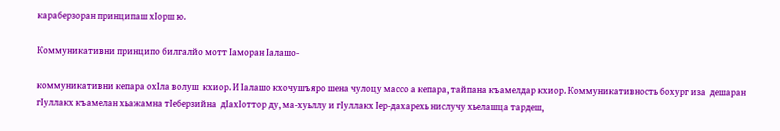караберзоран принципаш хIорш ю.

Коммуникативни принципо билгалйо мотт Iаморан Iалашо-

коммуникативни кепара охIла волуш  кхиор. И Iалашо кхочушъяро шена чулоцу массо а кепара, тайпана къамелдар кхиор. Коммуникативность бохург иза  дешаран гIуллакх къамелан хьажамна тIеберзийна  дIахIоттор ду, ма-хуьллу и гIуллакх Iер-дахарехь нислучу хьелашца тардеш,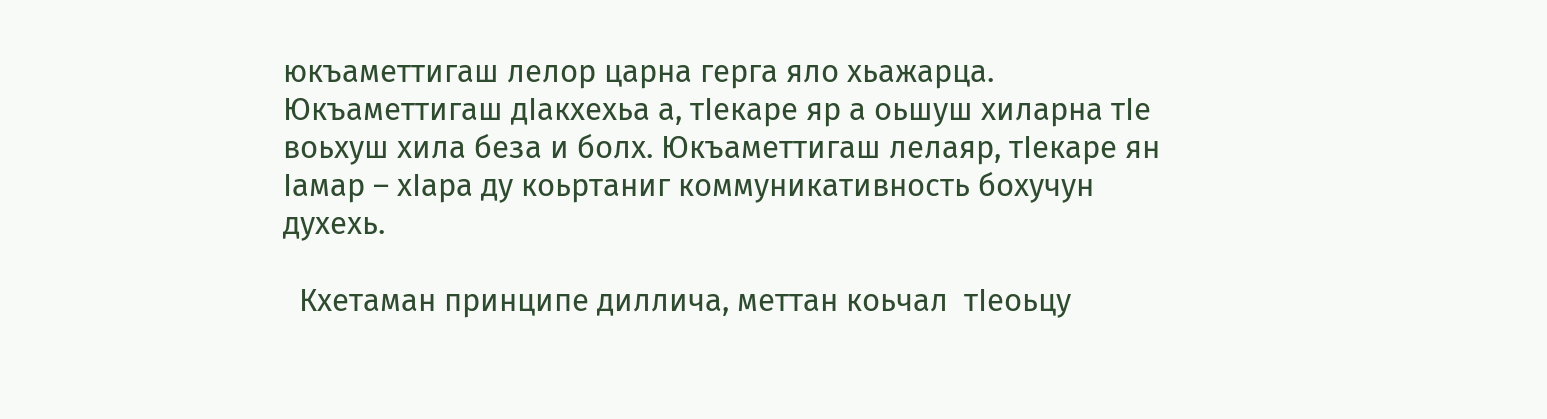юкъаметтигаш лелор царна герга яло хьажарца. Юкъаметтигаш дIакхехьа а, тIекаре яр а оьшуш хиларна тIе воьхуш хила беза и болх. Юкъаметтигаш лелаяр, тIекаре ян Iамар – хIара ду коьртаниг коммуникативность бохучун духехь.

  Кхетаман принципе диллича, меттан коьчал  тIеоьцу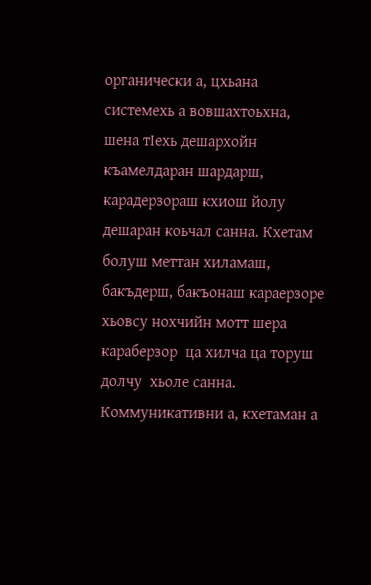органически а, цхьана системехь а вовшахтоьхна, шена тIехь дешархойн  къамелдаран шардарш, карадерзораш кхиош йолу   дешаран коьчал санна. Кхетам болуш меттан хиламаш, бакъдерш, бакъонаш караерзоре хьовсу нохчийн мотт шера караберзор  ца хилча ца торуш долчу  хьоле санна. Коммуникативни а, кхетаман а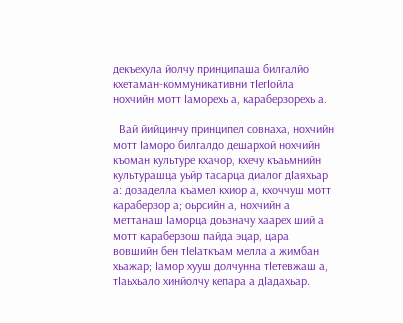декъехула йолчу принципаша билгалйо кхетаман-коммуникативни тIегIойла нохчийн мотт Iаморехь а, караберзорехь а.

  Вай йийцинчу принципел совнаха, нохчийн мотт Iаморо билгалдо дешархой нохчийн къоман культуре кхачор, кхечу къаьмнийн культурашца уьйр тасарца диалог дIаяхьар а: дозаделла къамел кхиор а, кхоччуш мотт  караберзор а; оьрсийн а, нохчийн а меттанаш Iаморца доьзначу хаарех ший а мотт караберзош пайда эцар, цара вовшийн бен тIеIаткъам мелла а жимбан хьажар; Iамор хууш долчунна тIетевжаш а, тIаьхьало хинйолчу кепара а дIадахьар.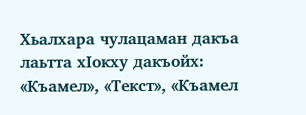Хьалхара чулацаман дакъа лаьтта хIокху дакъойх: «Къамел», «Текст», «Къамел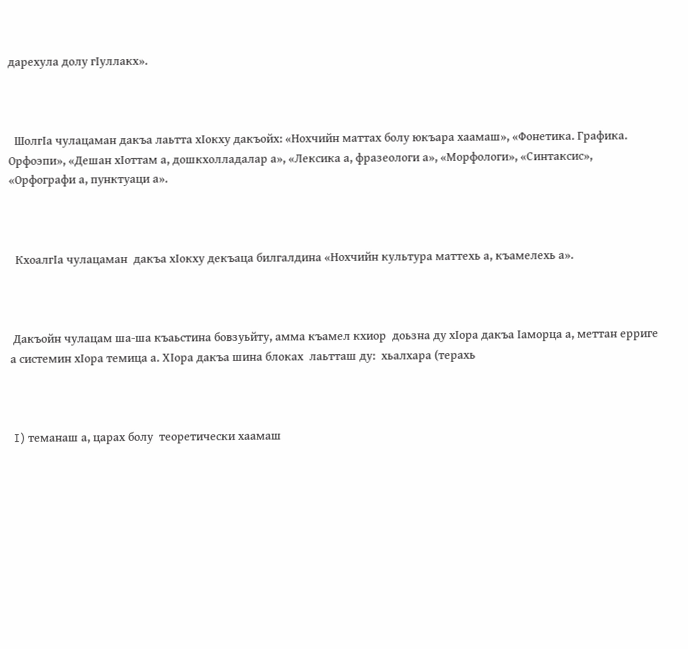дарехула долу гIуллакх».



  ШолгIа чулацаман дакъа лаьтта хIокху дакъойх: «Нохчийн маттах болу юкъара хаамаш», «Фонетика. Графика. Орфоэпи», «Дешан хIоттам а, дошкхолладалар а», «Лексика а, фразеологи а», «Морфологи», «Синтаксис», «Орфографи а, пунктуаци а».



  КхоалгIа чулацаман  дакъа хIокху декъаца билгалдина «Нохчийн культура маттехь а, къамелехь а».



 Дакъойн чулацам ша-ша къаьстина бовзуьйту, амма къамел кхиор  доьзна ду хIора дакъа Iаморца а, меттан ерриге а системин хIора темица а. ХIора дакъа шина блоках  лаьтташ ду:  хьалхара (терахь



 I) теманаш а, царах болу  теоретически хаамаш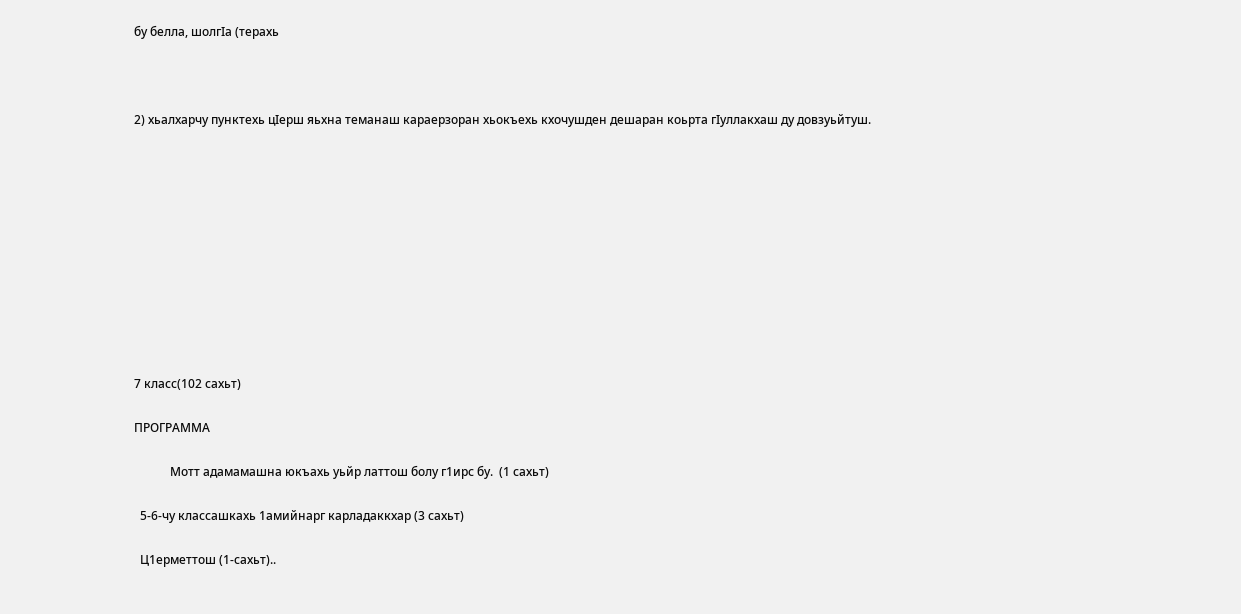бу белла, шолгIа (терахь



2) хьалхарчу пунктехь цIерш яьхна теманаш караерзоран хьокъехь кхочушден дешаран коьрта гIуллакхаш ду довзуьйтуш.











7 класс(102 сахьт)

ПРОГРАММА

            Мотт адамамашна юкъахь уьйр латтош болу г1ирс бу.  (1 сахьт)

  5-6-чу классашкахь 1амийнарг карладаккхар (3 сахьт)

  Ц1ерметтош (1-сахьт)..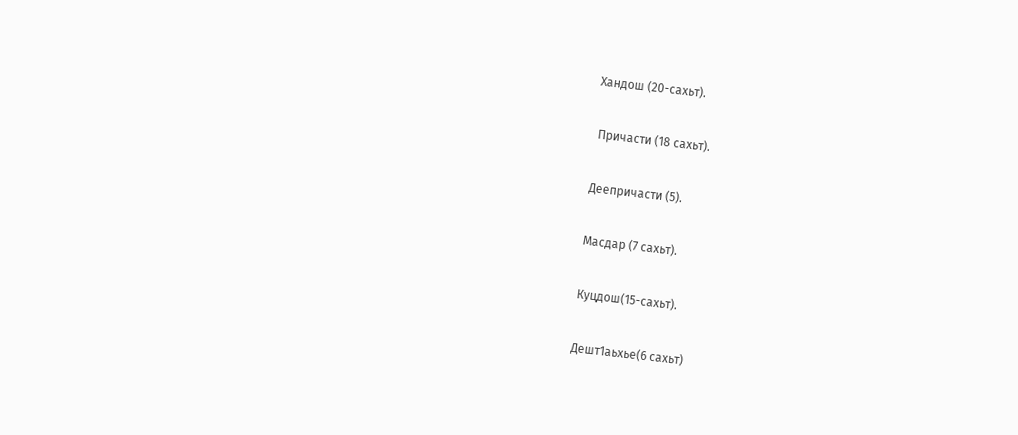Хандош (20-сахьт).

 Причасти (18 сахьт).

Деепричасти (5).

Масдар (7 сахьт).

Куцдош(15-сахьт).

Дешт1аьхье(6 сахьт)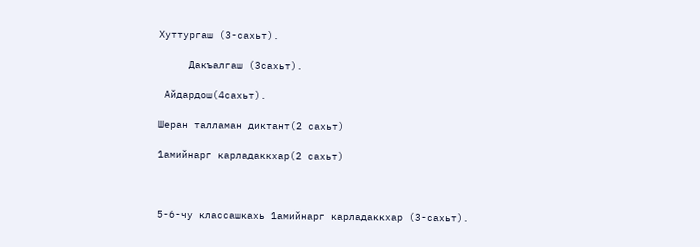Хуттургаш (3-сахьт).

     Дакъалгаш (3сахьт).

 Айдардош(4сахьт).

Шеран талламан диктант(2 сахьт)

1амийнарг карладаккхар(2 сахьт)



5-6-чу классашкахь 1амийнарг карладаккхар (3-сахьт).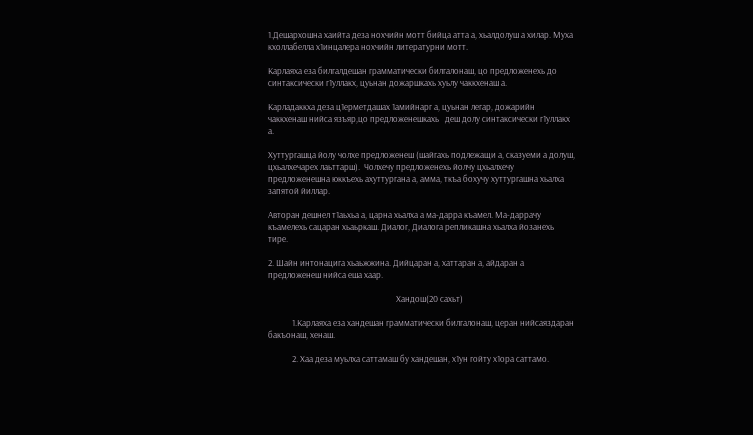1.Дешархошна хаийта деза нохчийн мотт бийца атта а, хьалдолуш а хилар. Муха кхоллабелла х1инцалера нохчийн литературни мотт.

Карлаяха еза билгалдешан грамматически билгалонаш, цо предложенехь до синтаксически г1уллакх, цуьнан дожаршкахь хуьлу чаккхенаш а.

Карладаккха деза ц1ерметдашах 1амийнарг а, цуьнан легар, дожарийн чаккхенаш нийса язъяр,цо предложенешкахь   деш долу синтаксически г1уллакх а.

Хуттургашца йолу чолхе предложенеш (шайгахь подлежащи а, сказуеми а долуш, цхьалхечарех лаьттарш).  Чолхечу предложенехь йолчу цхьалхечу предложенешна юккъехь ахуттургана а, амма, ткъа бохучу хуттургашна хьалха запятой йиллар.

Авторан дешнел т1аьхьа а, царна хьалха а ма-дарра къамел. Ма-даррачу къамелехь сацаран хьаьркаш. Диалог, Диалога репликашна хьалха йозанехь тире.

2. Шайн интонацига хьаьжжина. Дийцаран а, хаттаран а, айдаран а предложенеш нийса еша хаар.

                                                                Хандош(20 сахьт)

            1.Карлаяха еза хандешан грамматически билгалонаш, церан нийсаяздаран бакъонаш, хенаш.

            2. Хаа деза муьлха саттамаш бу хандешан, х1ун гойту х1ора саттамо.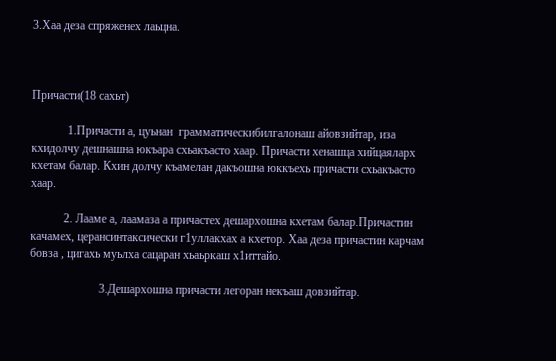3.Хаа деза спряженех лаьцна.



Причасти(18 сахьт)

            1.Причасти а, цуьнан  грамматическибилгалонаш айовзийтар, иза кхидолчу дешнашна юкъара схьакъасто хаар. Причасти хенашца хийцаяларх кхетам балар. Кхин долчу къамелан дакъошна юккъехь причасти схьакъасто хаар.

           2. Лааме а, лаамаза а причастех дешархошна кхетам балар.Причастин качамех, церансинтаксически г1уллакхах а кхетор. Хаа деза причастин карчам бовза , цигахь муьлха сацаран хьаьркаш х1иттайо.

                       3.Дешархошна причасти легоран некъаш довзийтар.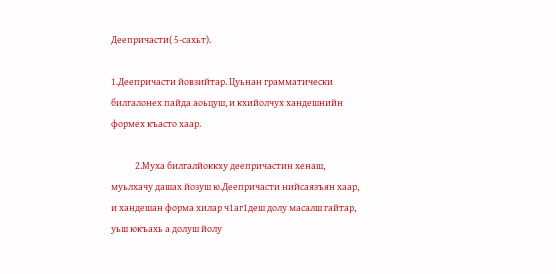Деепричасти( 5-сахьт).

1.Деепричасти йовзийтар. Цуьнан грамматически билгалонех пайда аоьцуш, и кхийолчух хандешнийн формех къасто хаар.

            2.Муха билгалйоккху деепричастин хенаш, муьлхачу дашах йозуш ю.Деепричасти нийсаязъян хаар, и хандешан форма хилар ч1аг1деш долу масалш гайтар, уьш юкъахь а долуш йолу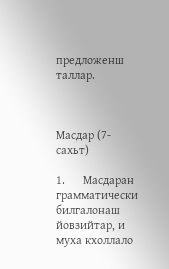предложенш таллар.



Масдар (7-сахьт)

1.      Масдаран грамматически билгалонаш йовзийтар, и муха кхоллало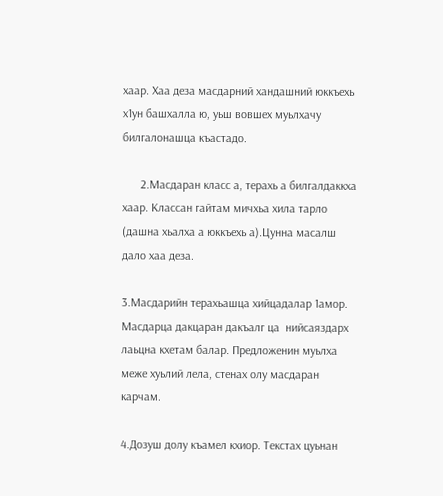хаар. Хаа деза масдарний хандашний юккъехь х1ун башхалла ю, уьш вовшех муьлхачу билгалонашца къастадо.

      2.Масдаран класс а, терахь а билгалдаккха хаар. Классан гайтам мичхьа хила тарло (дашна хьалха а юккъехь а).Цунна масалш дало хаа деза.

3.Масдарийн терахьашца хийцадалар 1амор. Масдарца дакцаран дакъалг ца  нийсаяздарх лаьцна кхетам балар. Предложенин муьлха меже хуьлий лела, стенах олу масдаран карчам.

4.Дозуш долу къамел кхиор. Текстах цуьнан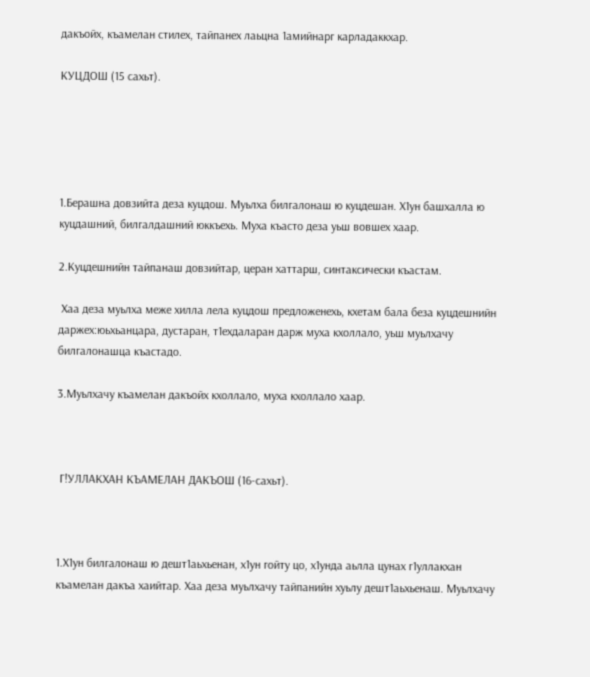дакъойх, къамелан стилех, тайпанех лаьцна 1амийнарг карладаккхар.

КУЦДОШ (15 сахьт).





1.Берашна довзийта деза куцдош. Муьлха билгалонаш ю куцдешан. Х1ун башхалла ю куцдашний, билгалдашний юккъехь. Муха къасто деза уьш вовшех хаар.

2.Куцдешнийн тайпанаш довзийтар, церан хаттарш, синтаксически къастам.

 Хаа деза муьлха меже хилла лела куцдош предложенехь, кхетам бала беза куцдешнийн даржех:юьхьанцара, дустаран, т1ехдаларан дарж муха кхоллало, уьш муьлхачу билгалонашца къастадо.

3.Муьлхачу къамелан дакъойх кхоллало, муха кхоллало хаар.



 Г!УЛЛАКХАН КЪАМЕЛАН ДАКЪОШ (16-сахьт).



1.Х1ун билгалонаш ю дешт1аьхьенан, х1ун гойту цо, х1унда аьлла цунах г1уллакхан къамелан дакъа хаийтар. Хаа деза муьлхачу тайпанийн хуьлу дешт1аьхьенаш. Муьлхачу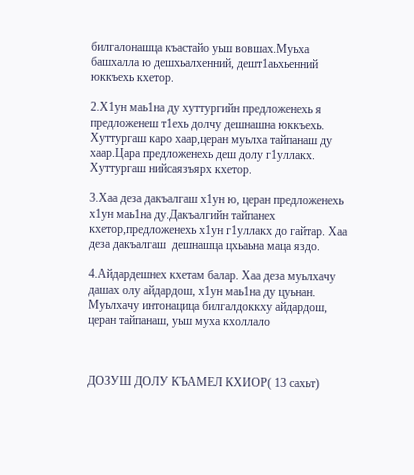билгалонашца къастайо уьш вовшах.Муьха башхалла ю дешхьалхенний, дешт1аьхьенний юккъехь кхетор.

2.Х1ун маь1на ду хуттургийн предложенехь я предложенеш т1ехь долчу дешнашна юккъехь. Хуттургаш каро хаар,церан муьлха тайпанаш ду хаар.Цара предложенехь деш долу г1уллакх. Хуттургаш нийсаязъярх кхетор.

3.Хаа деза дакъалгаш х1ун ю, церан предложенехь х1ун маь1на ду.Дакъалгийн тайпанех кхетор,предложенехь х1ун г1уллакх до гайтар. Хаа деза дакъалгаш  дешнашца цхьаьна маца яздо.

4.Айдардешнех кхетам балар. Хаа деза муьлхачу дашах олу айдардош, х1ун маь1на ду цуьнан. Муьлхачу интонацица билгалдоккху айдардош, церан тайпанаш, уьш муха кхоллало



ДОЗУШ ДОЛУ КЪАМЕЛ КХИОР( 13 сахьт)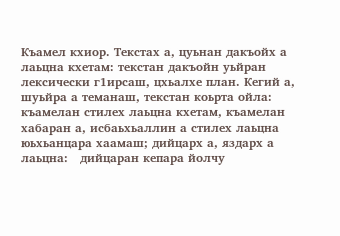Къамел кхиор. Текстах а, цуьнан дакъойх а лаьцна кхетам: текстан дакъойн уьйран лексически г1ирсаш, цхьалхе план. Кегий а, шуьйра а теманаш, текстан коьрта ойла: къамелан стилех лаьцна кхетам, къамелан хабаран а, исбаьхьаллин а стилех лаьцна юьхьанцара хаамаш; дийцарх а, яздарх а лаьцна:   дийцаран кепара йолчу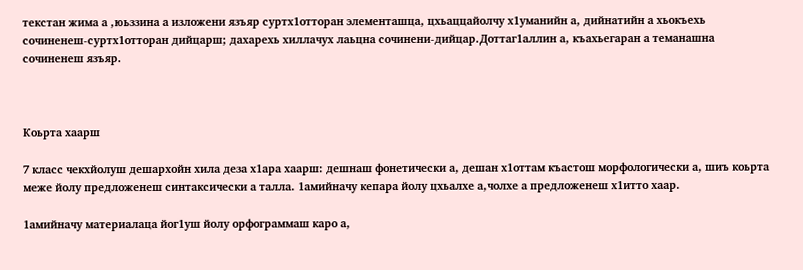текстан жима а ,юьззина а изложени язъяр суртх1отторан элементашца, цхьаццайолчу х1уманийн а, дийнатийн а хьокъехь сочиненеш-суртх1отторан дийцарш; дахарехь хиллачух лаьцна сочинени-дийцар.Доттаг1аллин а, къахьегаран а теманашна сочиненеш язъяр.



Коьрта хаарш

7 класс чекхйолуш дешархойн хила деза х1ара хаарш: дешнаш фонетически а, дешан х1оттам къастош морфологически а, шиъ коьрта меже йолу предложенеш синтаксически а талла. 1амийначу кепара йолу цхьалхе а,чолхе а предложенеш х1итто хаар.

1амийначу материалаца йог1уш йолу орфограммаш каро а,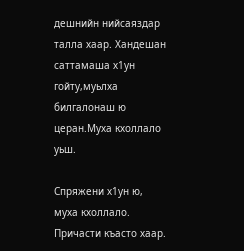дешнийн нийсаяздар талла хаар. Хандешан саттамаша х1ун гойту,муьлха билгалонаш ю церан.Муха кхоллало уьш.

Спряжени х1ун ю, муха кхоллало. Причасти къасто хаар.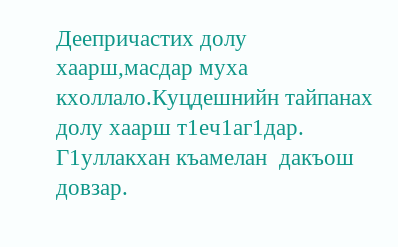Деепричастих долу хаарш,масдар муха кхоллало.Куцдешнийн тайпанах долу хаарш т1еч1аг1дар. Г1уллакхан къамелан  дакъош довзар.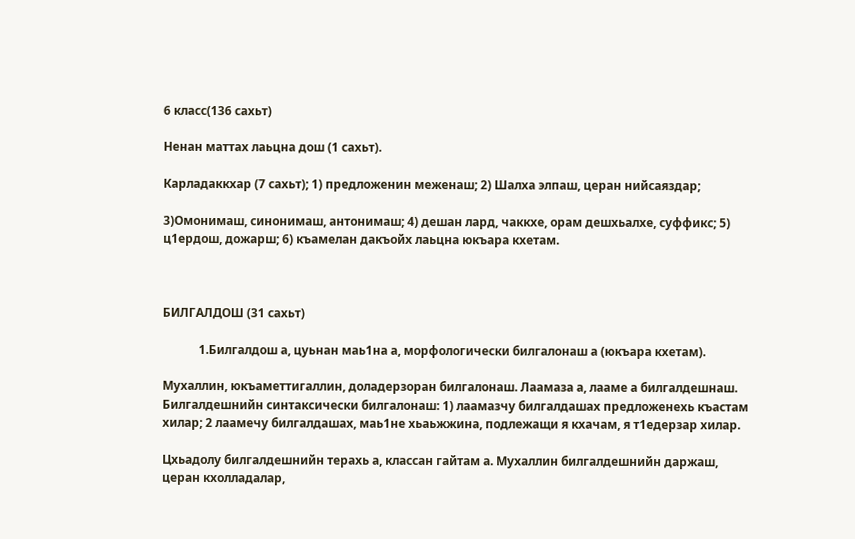6 класс(136 сахьт)

Ненан маттах лаьцна дош (1 сахьт).

Карладаккхар (7 сахьт); 1) предложенин меженаш; 2) Шалха элпаш, церан нийсаяздар;

3)Омонимаш, синонимаш, антонимаш; 4) дешан лард, чаккхе, орам дешхьалхе, суффикс; 5) ц1ердош, дожарш; 6) къамелан дакъойх лаьцна юкъара кхетам.



БИЛГАЛДОШ (31 сахьт)

            1.Билгалдош а, цуьнан маь1на а, морфологически билгалонаш а (юкъара кхетам).

Мухаллин, юкъаметтигаллин, доладерзоран билгалонаш. Лаамаза а, лааме а билгалдешнаш. Билгалдешнийн синтаксически билгалонаш: 1) лаамазчу билгалдашах предложенехь къастам хилар; 2 лаамечу билгалдашах, маь1не хьаьжжина, подлежащи я кхачам, я т1едерзар хилар.

Цхьадолу билгалдешнийн терахь а, классан гайтам а. Мухаллин билгалдешнийн даржаш, церан кхолладалар,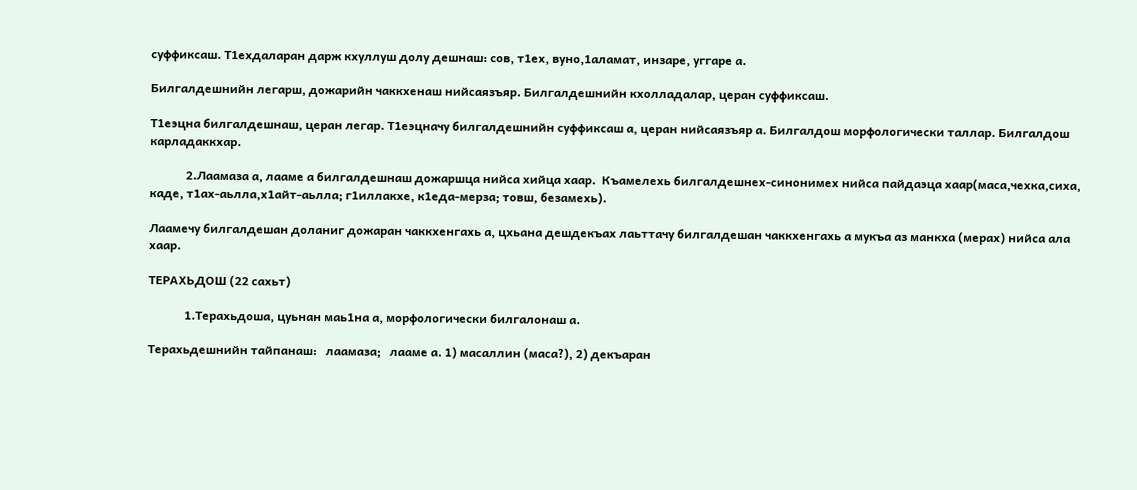суффиксаш. Т1ехдаларан дарж кхуллуш долу дешнаш: сов, т1ех, вуно,1аламат, инзаре, уггаре а.

Билгалдешнийн легарш, дожарийн чаккхенаш нийсаязъяр. Билгалдешнийн кхолладалар, церан суффиксаш.

Т1еэцна билгалдешнаш, церан легар. Т1еэцначу билгалдешнийн суффиксаш а, церан нийсаязъяр а. Билгалдош морфологически таллар. Билгалдош карладаккхар.

            2.Лаамаза а, лааме а билгалдешнаш дожаршца нийса хийца хаар.  Къамелехь билгалдешнех-синонимех нийса пайдаэца хаар(маса,чехка,сиха, каде, т1ах-аьлла,х1айт-аьлла; г1иллакхе, к1еда-мерза; товш, безамехь).

Лаамечу билгалдешан доланиг дожаран чаккхенгахь а, цхьана дешдекъах лаьттачу билгалдешан чаккхенгахь а мукъа аз манкха (мерах) нийса ала хаар.

ТЕРАХЬДОШ (22 сахьт)

            1.Терахьдоша, цуьнан маь1на а, морфологически билгалонаш а.

Терахьдешнийн тайпанаш:   лаамаза;   лааме а. 1) масаллин (маса?), 2) декъаран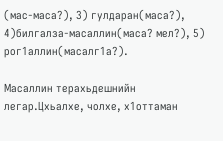(мас-маса?), 3) гулдаран(маса?), 4)билгалза-масаллин(маса? мел?), 5) рог1аллин(масалг1а?).

Масаллин терахьдешнийн легар.Цхьалхе, чолхе, х1оттаман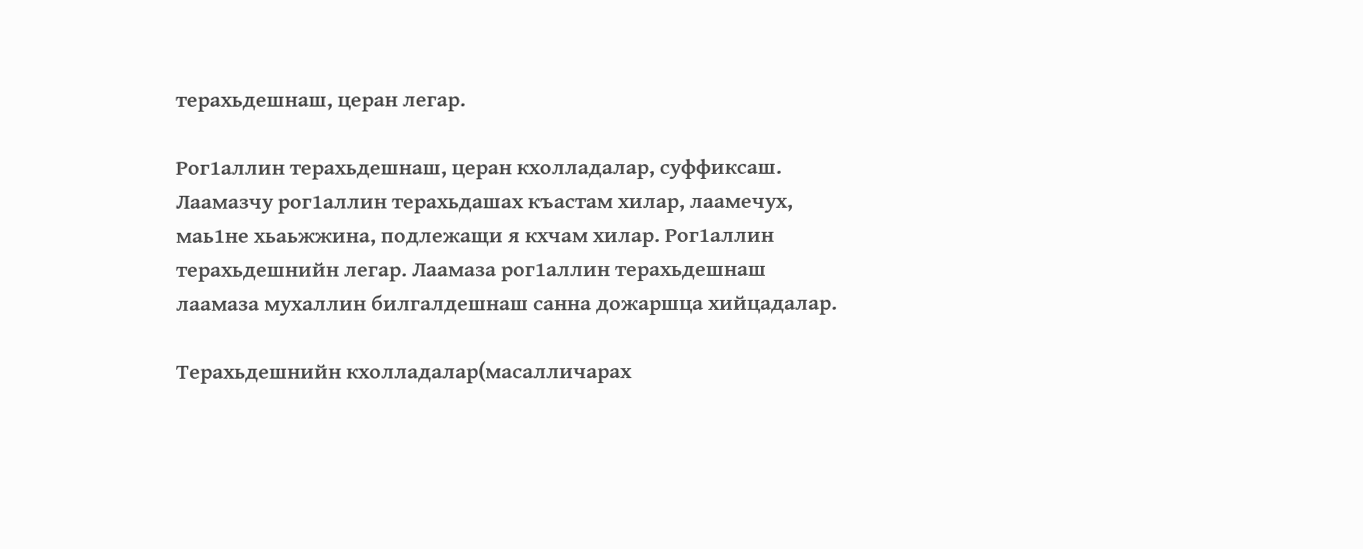терахьдешнаш, церан легар.

Рог1аллин терахьдешнаш, церан кхолладалар, суффиксаш. Лаамазчу рог1аллин терахьдашах къастам хилар, лаамечух, маь1не хьаьжжина, подлежащи я кхчам хилар. Рог1аллин терахьдешнийн легар. Лаамаза рог1аллин терахьдешнаш лаамаза мухаллин билгалдешнаш санна дожаршца хийцадалар.

Терахьдешнийн кхолладалар(масалличарах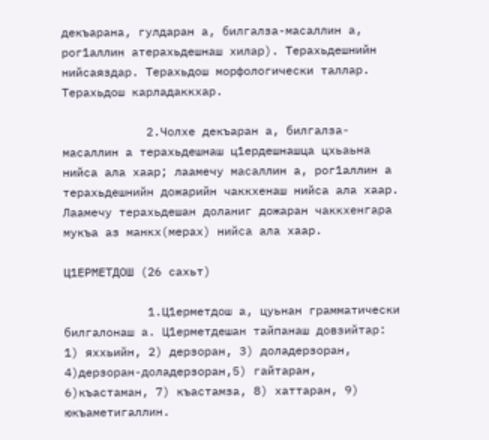декъарана, гулдаран а, билгалза-масаллин а, рог1аллин атерахьдешнаш хилар). Терахьдешнийн нийсаяздар. Терахьдош морфологически таллар. Терахьдош карладаккхар.

            2.Чолхе декъаран а, билгалза-масаллин а терахьдешнаш ц1ердешнашца цхьаьна нийса ала хаар; лаамечу масаллин а, рог1аллин а терахьдешнийн дожарийн чаккхенаш нийса ала хаар. Лаамечу терахьдешан доланиг дожаран чаккхенгара мукъа аз манкх(мерах) нийса ала хаар.

Ц1ЕРМЕТДОШ (26 сахьт)

            1.Ц1ерметдош а, цуьнан грамматически билгалонаш а. Ц1ерметдешан тайпанаш довзийтар: 1) яххьийн, 2) дерзоран, 3) доладерзоран, 4)дерзоран-доладерзоран,5) гайтаран, 6)къастаман, 7) къастамза, 8) хаттаран, 9) юкъаметигаллин.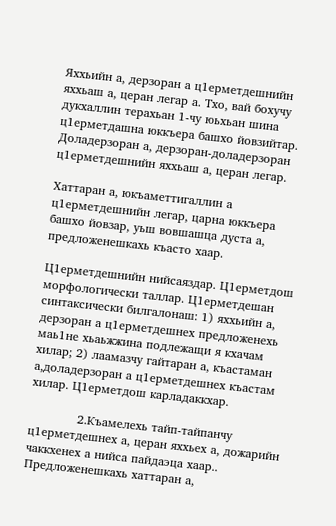Яххьийн а, дерзоран а ц1ерметдешнийн яххьаш а, церан легар а. Тхо, вай бохучу дукхаллин терахьан 1-чу юьхьан шина ц1ерметдашна юккъера башхо йовзийтар. Доладерзоран а, дерзоран-доладерзоран ц1ерметдешнийн яххьаш а, церан легар.

Хаттаран а, юкъаметтигаллин а ц1ерметдешнийн легар, царна юккъера башхо йовзар, уьш вовшашца дуста а, предложенешкахь къасто хаар.

Ц1ерметдешнийн нийсаяздар. Ц1ерметдош морфологически таллар. Ц1ерметдешан синтаксически билгалонаш: 1) яххьийн а, дерзоран а ц1ерметдешнех предложенехь маь1не хьаьжжина подлежащи я кхачам хилар; 2) лаамазчу гайтаран а, къастаман а,доладерзоран а ц1ерметдешнех къастам хилар. Ц1ерметдош карладаккхар.

            2.Къамелехь тайп-тайпанчу ц1ерметдешнех а, церан яххьех а, дожарийн чаккхенех а нийса пайдаэца хаар.. Предложенешкахь хаттаран а,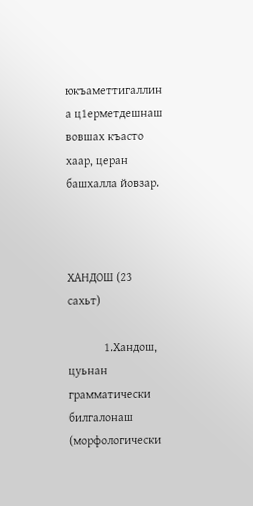юкъаметтигаллин а ц1ерметдешнаш вовшах къасто хаар, церан башхалла йовзар.



ХАНДОШ (23 сахьт)

            1.Хандош, цуьнан грамматически билгалонаш (морфологически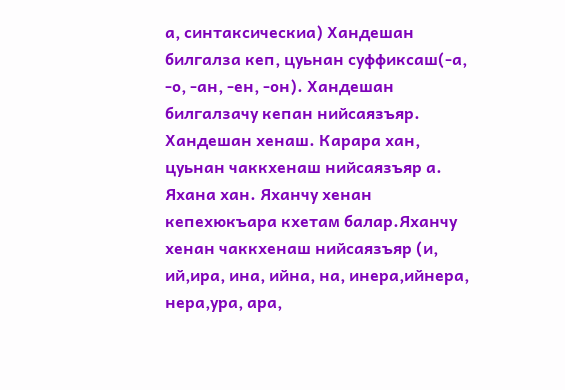а, синтаксическиа) Хандешан билгалза кеп, цуьнан суффиксаш(-а, -о, -ан, -ен, -он). Хандешан билгалзачу кепан нийсаязъяр. Хандешан хенаш. Карара хан, цуьнан чаккхенаш нийсаязъяр а. Яхана хан. Яханчу хенан кепехюкъара кхетам балар.Яханчу хенан чаккхенаш нийсаязъяр (и, ий,ира, ина, ийна, на, инера,ийнера, нера,ура, ара,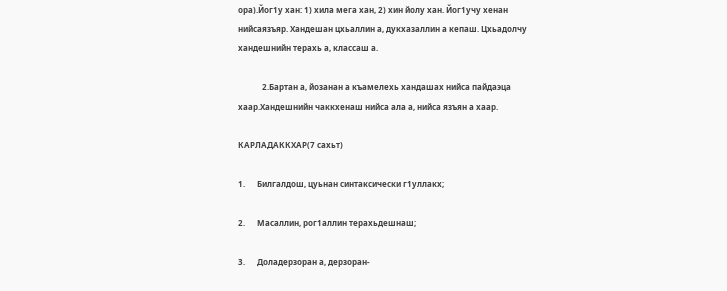ора).Йог1у хан: 1) хила мега хан, 2) хин йолу хан. Йог1учу хенан нийсаязъяр. Хандешан цхьаллин а, дукхазаллин а кепаш. Цхьадолчу хандешнийн терахь а, классаш а.

            2.Бартан а, йозанан а къамелехь хандашах нийса пайдаэца хаар.Хандешнийн чаккхенаш нийса ала а, нийса язъян а хаар.

КАРЛАДАККХАР(7 сахьт)

1.      Билгалдош, цуьнан синтаксически г1уллакх;

2.      Масаллин, рог1аллин терахьдешнаш;

3.      Доладерзоран а, дерзоран-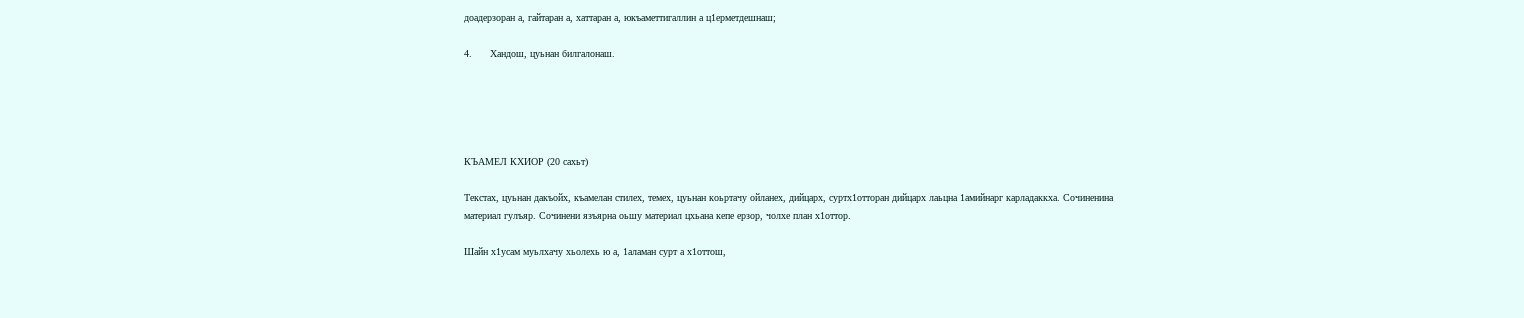доадерзоран а, гайтаран а, хаттаран а, юкъаметтигаллин а ц1ерметдешнаш;

4.      Хандош, цуьнан билгалонаш.





КЪАМЕЛ КХИОР (20 сахьт)

Текстах, цуьнан дакъойх, къамелан стилех, темех, цуьнан коьртачу ойланех, дийцарх, суртх1отторан дийцарх лаьцна 1амийнарг карладаккха. Сочиненина материал гулъяр. Сочинени язъярна оьшу материал цхьана кепе ерзор, чолхе план х1оттор.

Шайн х1усам муьлхачу хьолехь ю а, 1аламан сурт а х1оттош,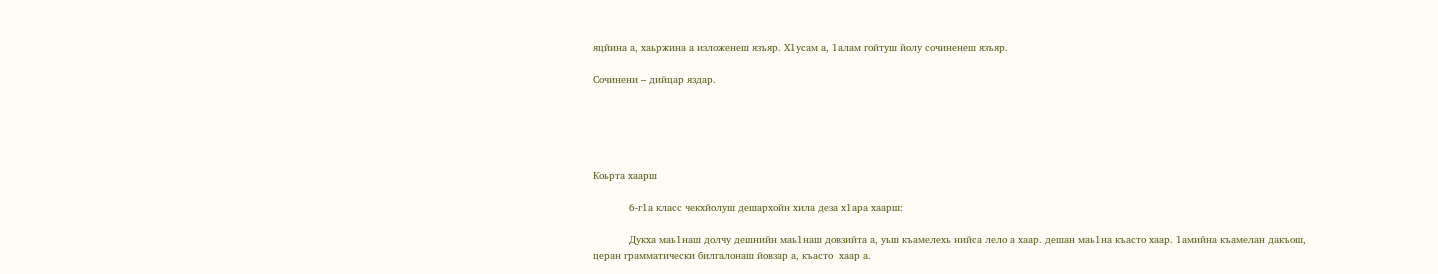яцйина а, хаьржина а изложенеш язъяр. Х1усам а, 1алам гойтуш йолу сочиненеш язъяр.

Сочинени – дийцар яздар.





Коьрта хаарш

            6-г1а класс чекхйолуш дешархойн хила деза х1ара хаарш:

            Дукха маь1наш долчу дешнийн маь1наш довзийта а, уьш къамелехь нийса лело а хаар. дешан маь1на къасто хаар. 1амийна къамелан дакъош, церан грамматически билгалонаш йовзар а, къасто  хаар а.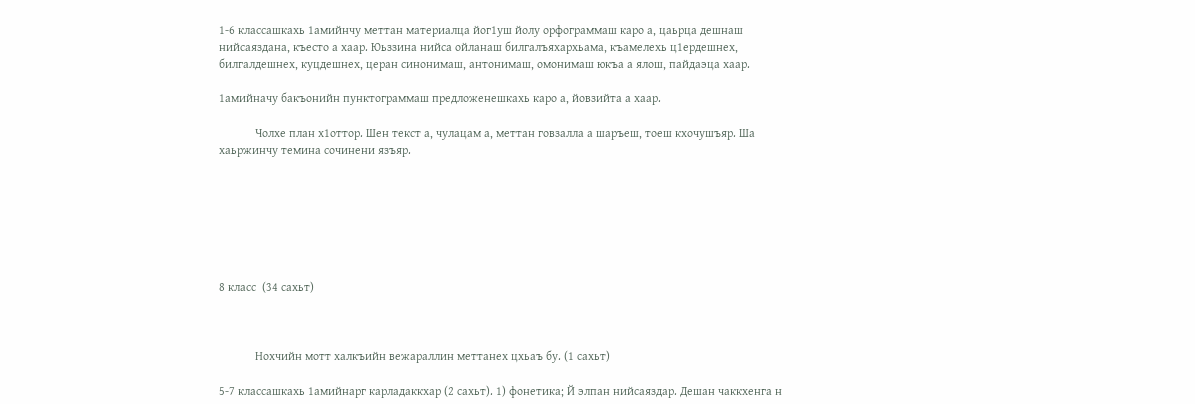1-6 классашкахь 1амийнчу меттан материалца йог1уш йолу орфограммаш каро а, цаьрца дешнаш нийсаяздана, къесто а хаар. Юьззина нийса ойланаш билгалъяхархьама, къамелехь ц1ердешнех, билгалдешнех, куцдешнех, церан синонимаш, антонимаш, омонимаш юкъа а ялош, пайдаэца хаар.

1амийначу бакъонийн пунктограммаш предложенешкахь каро а, йовзийта а хаар.

            Чолхе план х1оттор. Шен текст а, чулацам а, меттан говзалла а шаръеш, тоеш кхочушъяр. Ша хаьржинчу темина сочинени язъяр.







8 класс  (34 сахьт)



            Нохчийн мотт халкъийн вежараллин меттанех цхьаъ бу. (1 сахьт)

5-7 классашкахь 1амийнарг карладаккхар (2 сахьт). 1) фонетика; Й элпан нийсаяздар. Дешан чаккхенга н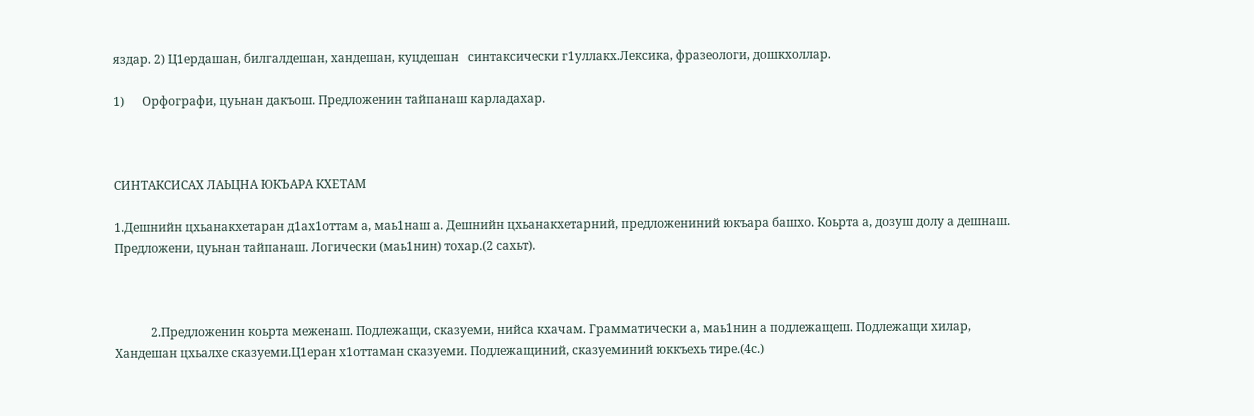яздар. 2) Ц1ердашан, билгалдешан, хандешан, куцдешан   синтаксически г1уллакх.Лексика, фразеологи, дошкхоллар.

1)      Орфографи, цуьнан дакъош. Предложенин тайпанаш карладахар.



СИНТАКСИСАХ ЛАЬЦНА ЮКЪАРА КХЕТАМ

1.Дешнийн цхьанакхетаран д1ах1оттам а, маь1наш а. Дешнийн цхьанакхетарний, предложениний юкъара башхо. Коьрта а, дозуш долу а дешнаш. Предложени, цуьнан тайпанаш. Логически (маь1нин) тохар.(2 сахьт).



            2.Предложенин коьрта меженаш. Подлежащи, сказуеми, нийса кхачам. Грамматически а, маь1нин а подлежащеш. Подлежащи хилар, Хандешан цхьалхе сказуеми.Ц1еран х1оттаман сказуеми. Подлежащиний, сказуеминий юккъехь тире.(4с.)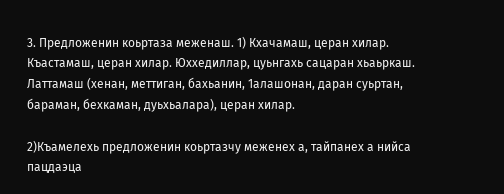3. Предложенин коьртаза меженаш. 1) Кхачамаш, церан хилар. Къастамаш, церан хилар. Юххедиллар, цуьнгахь сацаран хьаьркаш. Латтамаш (хенан, меттиган, бахьанин, 1алашонан, даран суьртан, бараман, бехкаман, дуьхьалара), церан хилар.

2)Къамелехь предложенин коьртазчу меженех а, тайпанех а нийса пацдаэца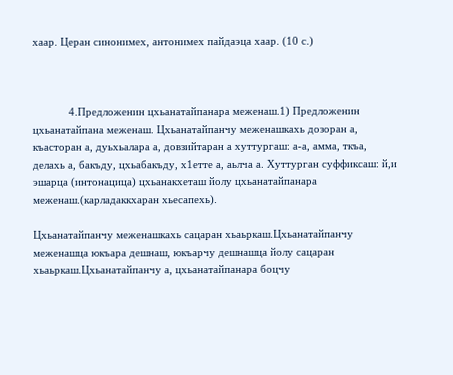хаар. Церан синонимех, антонимех пайдаэца хаар. (10 с.)



            4.Предложенин цхьанатайпанара меженаш.1) Предложенин цхьанатайпана меженаш. Цхьанатайпанчу меженашкахь дозоран а, къасторан а, дуьхьалара а, довзийтаран а хуттургаш: а-а, амма, ткъа, делахь а, бакъду, цхьабакъду, х1етте а, аьлча а. Хуттурган суффиксаш: й,и эшарца (интонацица) цхьанакхеташ йолу цхьанатайпанара меженаш.(карладаккхаран хьесапехь).

Цхьанатайпанчу меженашкахь сацаран хьаьркаш.Цхьанатайпанчу меженашца юкъара дешнаш, юкъарчу дешнашца йолу сацаран хьаьркаш.Цхьанатайпанчу а, цхьанатайпанара боцчу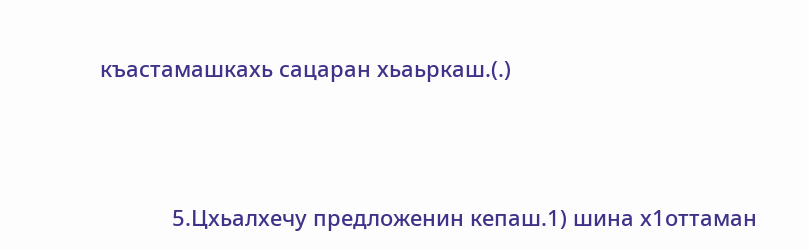къастамашкахь сацаран хьаьркаш.(.)



            5.Цхьалхечу предложенин кепаш.1) шина х1оттаман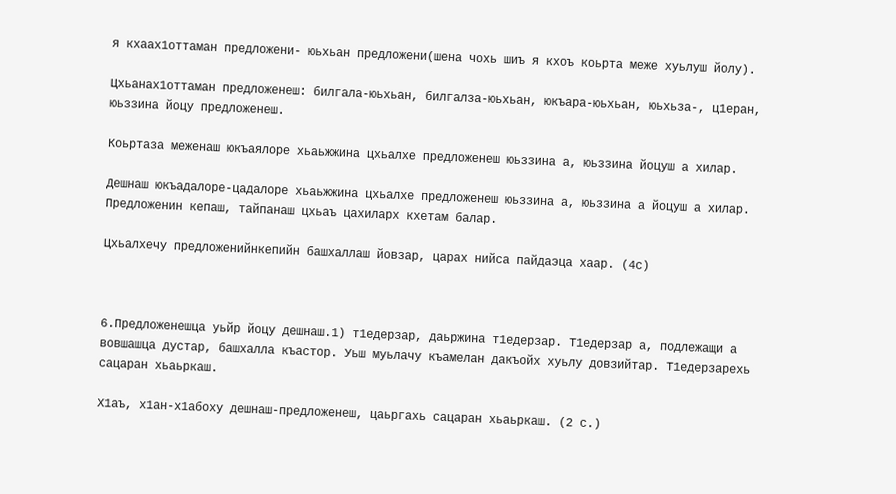я кхаах1оттаман предложени- юьхьан предложени(шена чохь шиъ я кхоъ коьрта меже хуьлуш йолу).

Цхьанах1оттаман предложенеш: билгала-юьхьан, билгалза-юьхьан, юкъара-юьхьан, юьхьза-, ц1еран, юьззина йоцу предложенеш.

Коьртаза меженаш юкъаялоре хьаьжжина цхьалхе предложенеш юьззина а, юьззина йоцуш а хилар.

Дешнаш юкъадалоре-цадалоре хьаьжжина цхьалхе предложенеш юьззина а, юьззина а йоцуш а хилар. Предложенин кепаш, тайпанаш цхьаъ цахиларх кхетам балар.

Цхьалхечу предложенийнкепийн башхаллаш йовзар, царах нийса пайдаэца хаар. (4с)



6.Предложенешца уьйр йоцу дешнаш.1) т1едерзар, даьржина т1едерзар. Т1едерзар а, подлежащи а вовшашца дустар, башхалла къастор. Уьш муьлачу къамелан дакъойх хуьлу довзийтар. Т1едерзарехь сацаран хьаьркаш.

Х1аъ, х1ан-х1абоху дешнаш-предложенеш, цаьргахь сацаран хьаьркаш. (2 с.)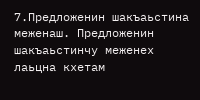7.Предложенин шакъаьстина меженаш. Предложенин  шакъаьстинчу меженех лаьцна кхетам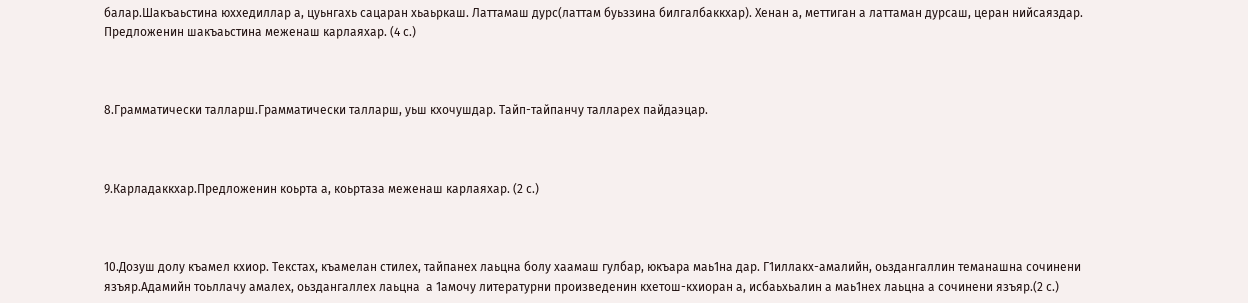балар.Шакъаьстина юххедиллар а, цуьнгахь сацаран хьаьркаш. Латтамаш дурс(латтам буьззина билгалбаккхар). Хенан а, меттиган а латтаман дурсаш, церан нийсаяздар. Предложенин шакъаьстина меженаш карлаяхар. (4 с.)



8.Грамматически талларш.Грамматически талларш, уьш кхочушдар. Тайп-тайпанчу талларех пайдаэцар.



9.Карладаккхар.Предложенин коьрта а, коьртаза меженаш карлаяхар. (2 с.)



10.Дозуш долу къамел кхиор. Текстах, къамелан стилех, тайпанех лаьцна болу хаамаш гулбар, юкъара маь1на дар. Г1иллакх-амалийн, оьздангаллин теманашна сочинени язъяр.Адамийн тоьллачу амалех, оьздангаллех лаьцна  а 1амочу литературни произведенин кхетош-кхиоран а, исбаьхьалин а маь1нех лаьцна а сочинени язъяр.(2 с.)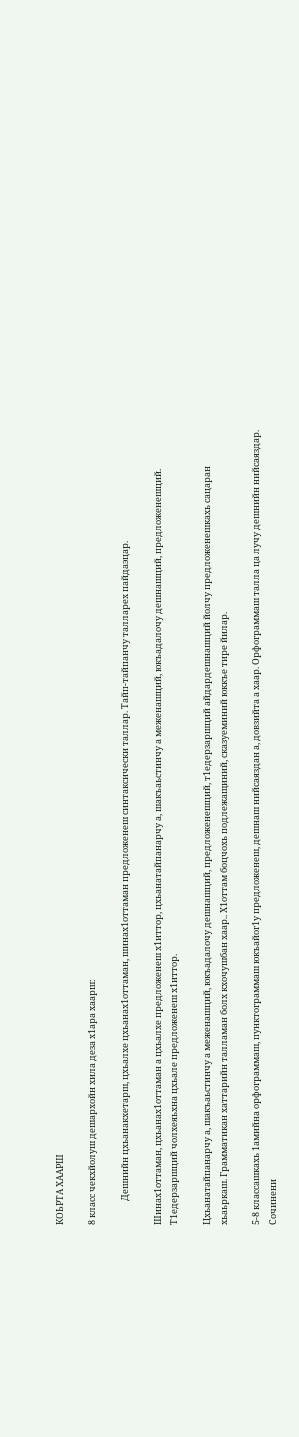КОЬРТА ХААРШ

8 класс чекхйолуш дешархойн хила деза х1ара хаарш:

            Дешнийн цхьанакхетарш, цхьалхе цхьанах1оттаман, шинах1оттаман предложенеш синтаксически таллар. Тайп-тайпанчу талларех пайдаэцар.

Шинах1оттаман, цхьанах1оттаман а цхьалхе предложенеш х1иттор, цхьанатайпанарчу а, шакъаьстинчу а меженашций, юкъадалочу дешнашций, предложенешций. Т1едерзаршций чолхеяьхна цхьале предложенеш х1иттор.

Цхьанатайпанарчу а, шакъаьстинчу а меженашций, юкъадалочу дешнашций, предложенешций, т1едерзаршций айдардешнашций йолчу предложенешкахь сацаран хьаьркаш. Грамматикан хаттарийн талламан болх кхочушбан хаар.. Х1оттам боцчохь подлежащиний, сказуеминий юккъе тире йилар.

5-8 классашкахь 1амийна орфограммаш, пунктограммаш юкъайог1у предложенеш, дешнаш нийсаяздан а, довзийта а хаар. Орфограммаш талла ца лучу дешнийн нийсаяздар. Сочинени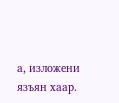а, изложени язъян хаар.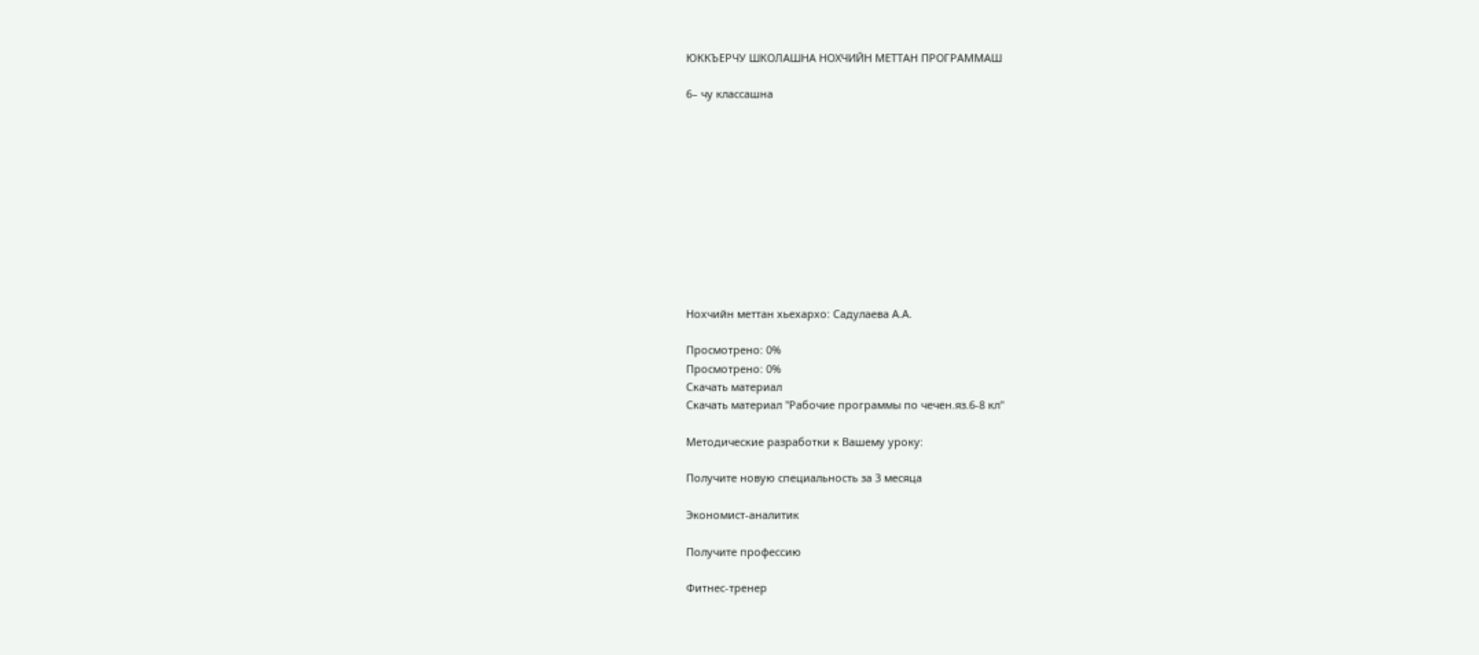ЮККЪЕРЧУ ШКОЛАШНА НОХЧИЙН МЕТТАН ПРОГРАММАШ

6– чу классашна











Нохчийн меттан хьехархо: Садулаева А.А.

Просмотрено: 0%
Просмотрено: 0%
Скачать материал
Скачать материал "Рабочие программы по чечен.яз.6-8 кл"

Методические разработки к Вашему уроку:

Получите новую специальность за 3 месяца

Экономист-аналитик

Получите профессию

Фитнес-тренер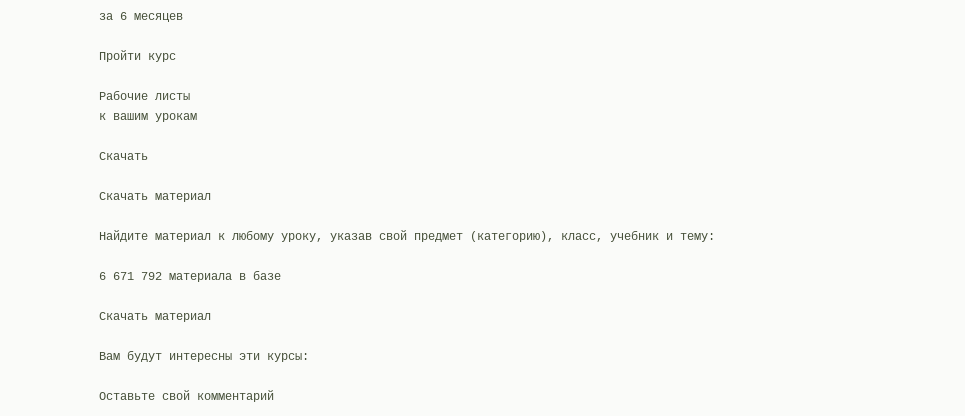за 6 месяцев

Пройти курс

Рабочие листы
к вашим урокам

Скачать

Скачать материал

Найдите материал к любому уроку, указав свой предмет (категорию), класс, учебник и тему:

6 671 792 материала в базе

Скачать материал

Вам будут интересны эти курсы:

Оставьте свой комментарий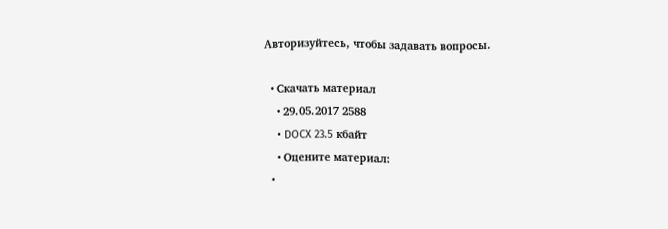Авторизуйтесь, чтобы задавать вопросы.

  • Скачать материал
    • 29.05.2017 2588
    • DOCX 23.5 кбайт
    • Оцените материал:
  •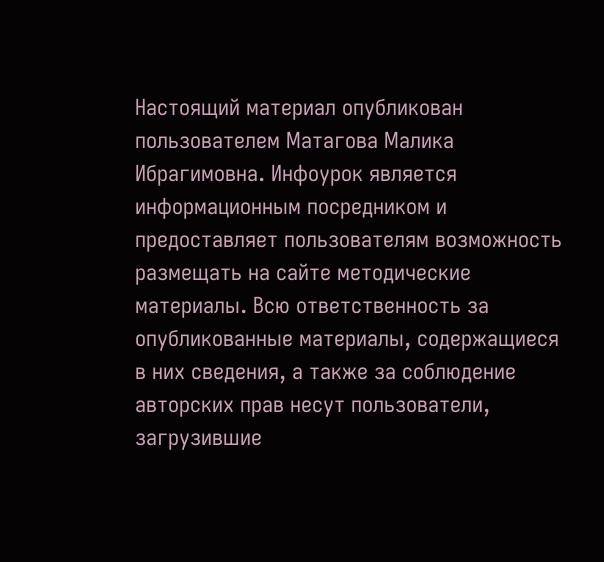Настоящий материал опубликован пользователем Матагова Maлика Ибрагимовна. Инфоурок является информационным посредником и предоставляет пользователям возможность размещать на сайте методические материалы. Всю ответственность за опубликованные материалы, содержащиеся в них сведения, а также за соблюдение авторских прав несут пользователи, загрузившие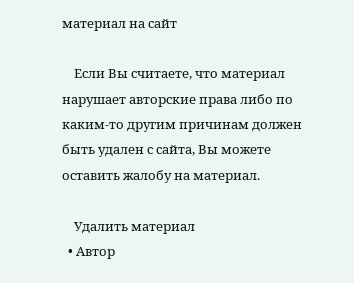материал на сайт

    Если Вы считаете, что материал нарушает авторские права либо по каким-то другим причинам должен быть удален с сайта, Вы можете оставить жалобу на материал.

    Удалить материал
  • Автор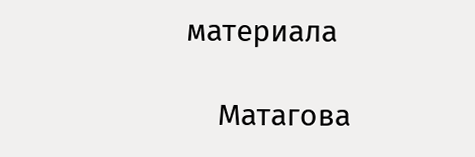материала

    Матагова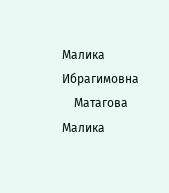Maлика Ибрагимовна
    Матагова Maлика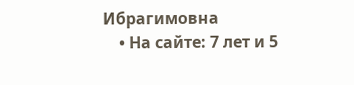Ибрагимовна
    • На сайте: 7 лет и 5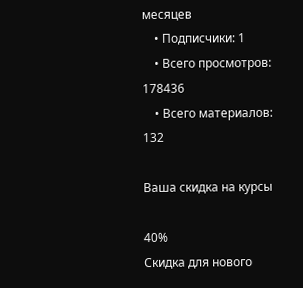месяцев
    • Подписчики: 1
    • Всего просмотров: 178436
    • Всего материалов: 132

Ваша скидка на курсы

40%
Скидка для нового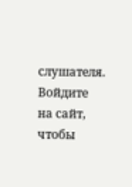слушателя. Войдите на сайт, чтобы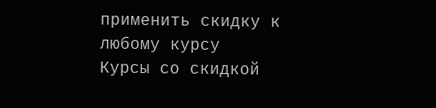применить скидку к любому курсу
Курсы со скидкой